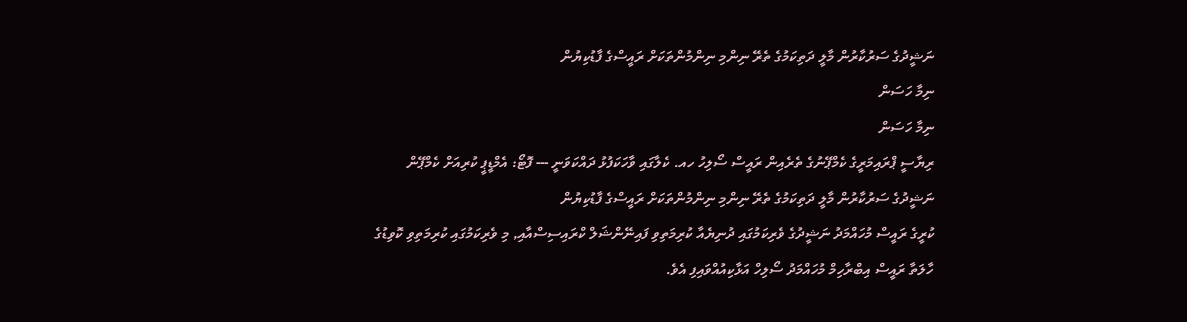ނަޝީދުގެ ސަރުކާރުން މާލީ ދަތިކަމުގެ ތެރޭ ނިންމި ނިންމުންތަކަށް ރައީސްގެ ފާޑުކިޔުން
ނިމާ ހަސަން
ނިމާ ހަސަން
ރިޔާސީ ޕްރައިމަރީގެ ކެމްޕޭނުގެ ތެރެއިން ރައީސް ސޯލިހު ހއ. ކެލާގައި ވާހަކަފުޅު ދައްކަވަނީ --- ފޮޓޯ: އެމްޑީޕީ ކުރިއަށް ކެމްޕޭން
ނަޝީދުގެ ސަރުކާރުން މާލީ ދަތިކަމުގެ ތެރޭ ނިންމި ނިންމުންތަކަށް ރައީސްގެ ފާޑުކިޔުން
ކުރީގެ ރައީސް މުހައްމަދު ނަޝީދުގެ ވެރިކަމުގައި ދުނިޔެއާ ކުރިމަތިވި ފައިނޭންޝަލް ކްރައިސިސްއާއި, މި ވެރިކަމުގައި ކުރިމަތިވި ކޮވިޑުގެ ހާލަތާ ރައީސް އިބްރާހިމް މުހައްމަދު ސޯލިހް އަޅާކިއުއްވައިފި އެވެ.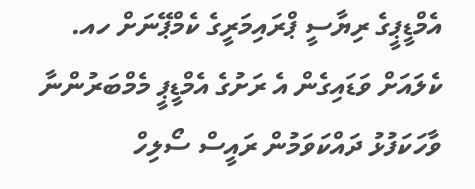އެމްޑީޕީގެ ރިޔާސީ ޕްރައިމަރީގެ ކެމްޕޭނަށް ހއ. ކެލައަށް ވަޑައިގެން އެ ރަށުގެ އެމްޑީޕީ މެމްބަރުންނާ ވާހަކަފުޅު ދައްކަވަމުން ރައީސް ސޯލިހް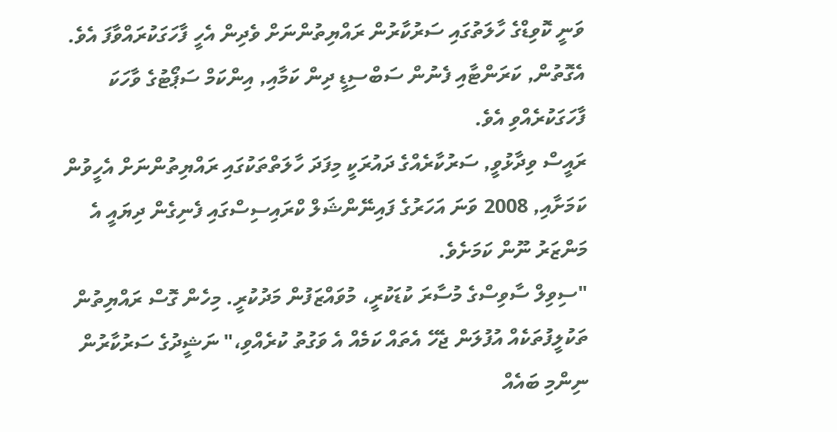ވަނީ ކޮވިޑްގެ ހާލަތުގައި ސަރުކާރުން ރައްޔިތުންނަށް ވެދިން އެހީ ފާހަގަކުރައްވާފަ އެވެ. އެގޮތުން, ކަރަންޓާއި ފެނުން ސަބްސިޑީ ދިން ކަމާއި, އިންކަމް ސަޕޯޓުގެ ވާހަކަ ފާހަގަކުރެއްވި އެވެ.
ރައީސް ވިދާޅުވީ, ސަރުކާރެއްގެ ދައުރަކީ މިފަދަ ހާލަތްތަކުގައި ރައްޔިތުންނަށް އެހީވުން ކަމަށާއި, 2008 ވަނަ އަހަރުގެ ފައިނޭންޝަލް ކްރައިސިސްގައި ފެނިގެން ދިޔައީ އެ މަންޒަރު ނޫން ކަމަށެވެ.
"ސިވިލް ސާވިސްގެ މުސާރަ ކުޑަކުރީ، މުވައްޒަފުން މަދުކުރީ. މިހެން ގޮސް ރައްޔިތުން ތަކުލީފުތަކެއް އުފުލަން ޖެހޭ އެތައް ކަމެއް އެ ވަގުތު ކުރެއްވި،" ނަޝީދުގެ ސަރުކާރުން ނިންމި ބައެއް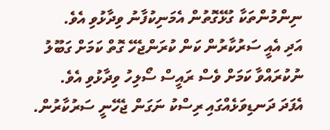ނިންމުންތަކާ ގުޅޭގޮތުން އެމަނިކުފާނު ވިދާޅުވި އެވެ.
އަދި އެއީ ސަރުކާރުން ކަން ކުރަންޖެހޭ ގޮތް ކަމަށް ގަބޫލު ނުކުރައްވާ ކަމަށް ވެސް ރައީސް ސޯލިހު ވިދާޅުވި އެވެ.
އެފަދަ ދަނޑިވަޅެއްގައި ރިސްކު ނަގަން ޖެހޭނީ ސަރުކާރުން.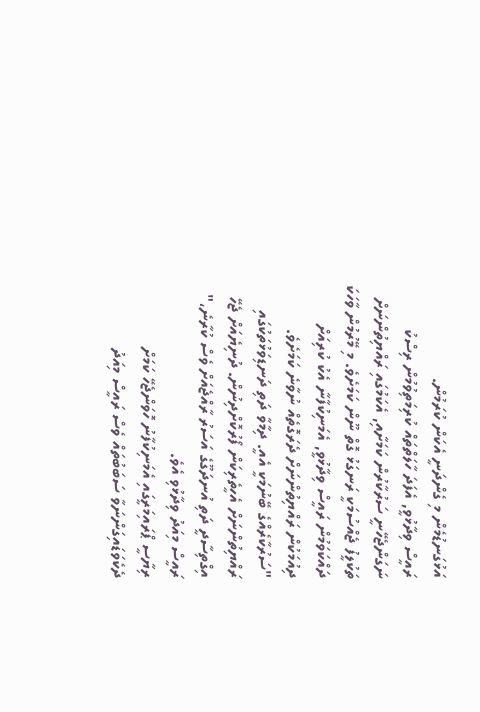އަޅުގަނޑުމެން މި ގެންދަނީ އެކަން ކުރަމުން.
ރައީސް ވިދާޅުވީ, އެފަދަ ހާލަތްތައް ކުރިމަތިވުމުން ރިސްކު ނަގަންޖެހޭނީ ސަރުކާރުން ކަމަށާއި, އެކަމުގައި ރައްޔިތުންނަށް ތަކުލީފު ޖެއްސުމަކީ ރަނގަޅު ގޮތް ނޫން ކަމަށެވެ. މި މޭރުމުން ވާހަކަ ދައްކަވަމުން ރައީސް ވިދާޅުވީ, އެމަނިކުފާނާ އެކު ކުރިއަށް ދިއުމަކުން ރައްޔިތުންނަށް ދެރަގޮތެއް ނުވާނެ ކަމަށެވެ.
"ސަރުކާރެއްގެ ބޭނުމަކީ އެއީ. ދިމާވާ ދަތި ދަނޑިވަޅުތަކުގައި ރައްޔިތުންނަށް އެހީތެރިކަން ފޯރުކޮށްދިނުން. ދުނިޔެއަށް ޖެހޭ އިގްތިސާދީ ދަތި އުނދަގޫގެ އަސަރު ރާއްޖެއަށް ވެސް ކުރާނެ،" ރައީސް މިއަދު ވިދާޅުވި އެވެ.
ރިޔާސީ ޕްރައިމަރީގައި އެމަނިކުފާނު ހޮވަންޖެހޭ ކަމަށް ދެކެވަޑައިގަންނަވާ ސަބަބުތައް ވެސް ރައީސް މިއަދު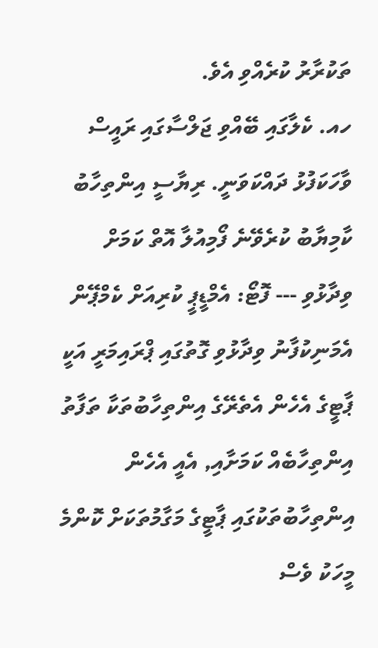ތަކުރާރު ކުރެއްވި އެވެ.
ހއ. ކެލާގައި ބޭއްވި ޖަލްސާގައި ރައީސް ވާހަކަފުޅު ދައްކަވަނީ. ރިޔާސީ އިންތިހާބު ކާމިޔާބު ކުރެވޭނެ ފޯމިއުލާ އޮތް ކަމަށް ވިދާޅުވި --- ފޮޓޯ: އެމްޑީޕީ ކުރިއަށް ކެމްޕޭން
އެމަނިކުފާނު ވިދާޅުވި ގޮތުގައި ޕްރައިމަރީ އަކީ ޕާޓީގެ އެހެން އެތެރޭގެ އިންތިހާބުތަކާ ތަފާތު އިންތިހާބެއް ކަމަށާއި, އެއީ އެހެން އިންތިހާބުތަކުގައި ޕާޓީގެ މަގާމުތަކަށް ކޮންމެ މީހަކު ވެސް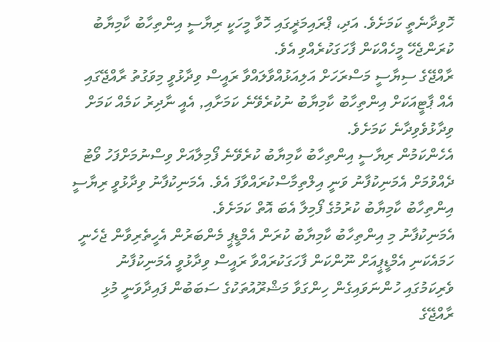ހޮވިދާނެތީ ކަމަށެވެ. އަދި، ޕްރައިމަޜީގައި ހޮވާ މީހަކީ ރިޔާސީ އިންތިހާބު ކާމިޔާބު ކުރަންޖެހޭ މީހެއްކަން ފާހަގަކުރެއްވި އެވެ.
ރާއްޖޭގެ ސިޔާސީ މަސްރަހަށް އަލިއަޅުއްވާލައްވާ ރައީސް ވިދާޅުވީ މިވަގުތު ރާއްޖޭގައި އެއް ޕާޓީއަކަށް އިންތިހާބު ކާމިޔާބު ނުކުރެވޭނެ ކަމަށާއި, އެއީ ނާދިރު ކަމެއް ކަމަށް ވިދާޅުވެވިދާނެ ކަމަށެވެ.
އެހެންކަމުން ރިޔާސީ އިންތިހާބު ކާމިޔާބު ކުރެވޭނެ ފޯމިލާއަށް ވިސްނުމަށްފަހު ވޯޓު ދެއްވުމަށް އެމަނިކުފާނު ވަނީ އިލްތިމާސްކުރައްވާފަ އެވެ. އެމަނިކުފާނު ވިދާޅުވީ ރިޔާސީ އިންތިހާބު ކާމިޔާބު ކުރުމުގެ ފޯމިލާ އެބަ އޮތް ކަމަށެވެ.
އެމަނިކުފާނު މި އިންތިހާބު ކާމިޔާބު ކުރަން އެމްޑީޕީ މެންބަރުން އެހީތެރިވާން ޖެހެނީ ހަމައެކަނި އެމްޑީޕީއަށް ނޫންކަން ފާހަގަކުރައްވާ ރައީސް ވިދާޅުވީ އެމަނިކުފާނު ވެރިކަމުގައި ހުންނަވައިގެން ހިންގަވާ މަޝްރޫއުތަކުގެ ސަބަބުން ފައިދާވަނީ މުޅި ރާއްޖޭގެ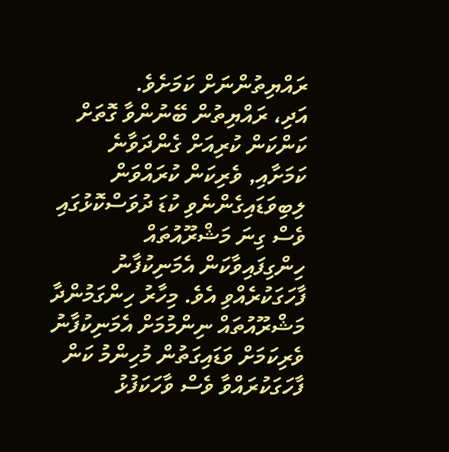ރައްޔިތުންނަށް ކަމަށެވެ.
އަދި، ރައްޔިތުން ބޭނުންވާ ގޮތަށް ކަންކަން ކުރިއަށް ގެންދަވާނެ ކަމަށާއި, ވެރިކަން ކުރައްވަން ލިބިވަޑައިގެންނެވި ކުޑަ ދުވަސްކޮޅުގައި ވެސް ގިނަ މަޝްރޫއުތައް ހިންގިފައިވާކަން އެމަނިކުފާނު ފާހަގަކުރެއްވި އެވެ. މިހާރު ހިންގަމުންދާ މަޝްރޫއުތައް ނިންމުމަށް އެމަނިކުފާނު ވެރިކަމަށް ވަޑައިގަތުން މުހިންމު ކަން ފާހަގަކުރައްވާ ވެސް ވާހަކަފުޅު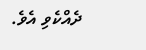ދެއްކެވި އެވެ.